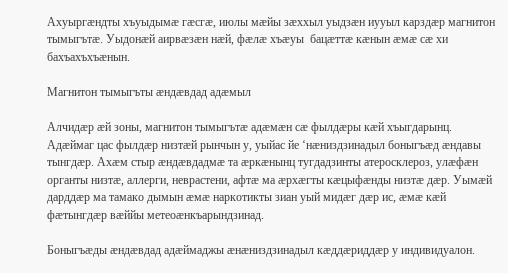Ахуыргæндты хъуыдымæ гæсгæ, июлы мæйы зæххыл уыдзæн иууыл карздæр магнитон тымыгътæ. Уыдонæй аирвæзæн нæй, фæлæ хъæуы  бацæттæ кæнын æмæ сæ хи бахъахъхъæнын.

Магнитон тымыгъты æндæвдад адæмыл

Алчидæр æй зоны, магнитон тымыгътæ адæмæн сæ фылдæры кæй хъыгдарынц. Адæймаг цас фылдæр низтæй рынчын у, уыйас йе ‘нæниздзинадыл боныгъæд æндавы тынгдæр. Ахæм стыр æндæвдадмæ та æркæнынц тугдадзинты атеросклероз, улæфæн органты низтæ, аллерги, неврастени, афтæ ма æрхæгты кæцыфæнды низтæ дæр. Уымæй дарддæр ма тамако дымын æмæ наркотикты зиан уый мидæг дæр ис, æмæ кæй фæтынгдæр вæййы метеоæнкъарындзинад.

Боныгъæды æндæвдад адæймаджы æнæниздзинадыл кæддæриддæр у индивидуалон.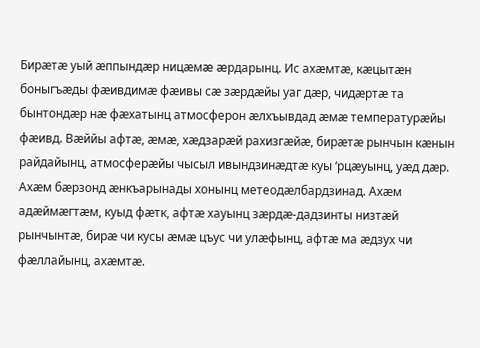Бирæтæ уый æппындæр ницæмæ æрдарынц. Ис ахæмтæ, кæцытæн боныгъæды фæивдимæ фæивы сæ зæрдæйы уаг дæр, чидæртæ та бынтондæр нæ фæхатынц атмосферон æлхъывдад æмæ температурæйы фæивд. Вæййы афтæ, æмæ, хæдзарæй рахизгæйæ, бирæтæ рынчын кæнын райдайынц, атмосферæйы чысыл ивындзинæдтæ куы ‘рцæуынц, уæд дæр. Ахæм бæрзонд æнкъарынады хонынц метеодæлбардзинад. Ахæм адæймæгтæм, куыд фæтк, афтæ хауынц зæрдæ-дадзинты низтæй рынчынтæ, бирæ чи кусы æмæ цъус чи улæфынц, афтæ ма æдзух чи фæллайынц, ахæмтæ.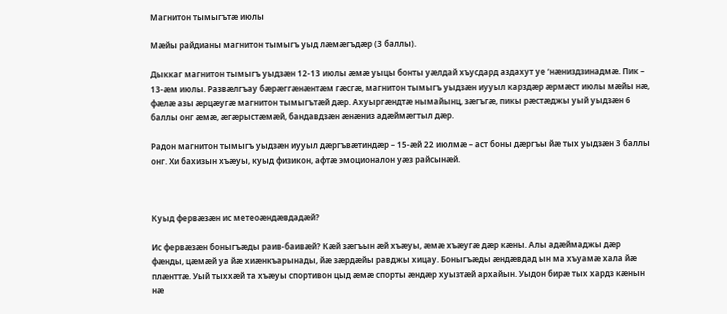Магнитон тымыгътæ июлы

Мæйы райдианы магнитон тымыгъ уыд лæмæгъдæр (3 баллы).

Дыккаг магнитон тымыгъ уыдзæн 12-13 июлы æмæ уыцы бонты уæлдай хъусдард аздахут уе ‘нæниздзинадмæ. Пик – 13-æм июлы. Развæлгъау бæрæггæнæнтæм гæсгæ, магнитон тымыгъ уыдзæн иууыл карздæр æрмæст июлы мæйы нæ, фæлæ азы æрцæугæ магнитон тымыгътæй дæр. Ахуыргæндтæ нымайынц, зæгъгæ, пикы рæстæджы уый уыдзæн 6 баллы онг æмæ, æгæрыстæмæй, бандавдзæн æнæниз адæймæгтыл дæр.

Радон магнитон тымыгъ уыдзæн иууыл дæргъвæтиндæр – 15-æй 22 июлмæ – аст боны дæргъы йæ тых уыдзæн 3 баллы онг. Хи бахизын хъæуы, куыд физикон, афтæ эмоционалон уæз райсынæй.



Куыд фервæзæн ис метеоæндæвдадæй?

Ис фервæзæн боныгъæды раив-баивæй? Кæй зæгъын æй хъæуы, æмæ хъæугæ дæр кæны. Алы адæймаджы дæр фæнды, цæмæй уа йæ хиæнкъарынады, йæ зæрдæйы равджы хицау. Боныгъæды æндæвдад ын ма хъуамæ хала йæ плæнттæ. Уый тыххæй та хъæуы спортивон цыд æмæ спорты æндæр хуызтæй архайын. Уыдон бирæ тых хардз кæнын нæ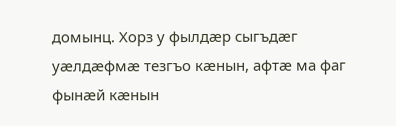домынц. Хорз у фылдæр сыгъдæг уæлдæфмæ тезгъо кæнын, афтæ ма фаг фынæй кæнын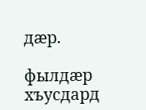дæр.

фылдæр хъусдард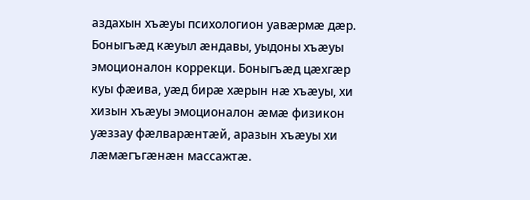аздахын хъæуы психологион уавæрмæ дæр. Боныгъæд кæуыл æндавы, уыдоны хъæуы эмоционалон коррекци. Боныгъæд цæхгæр куы фæива, уæд бирæ хæрын нæ хъæуы, хи хизын хъæуы эмоционалон æмæ физикон уæззау фæлварæнтæй, аразын хъæуы хи лæмæгъгæнæн массажтæ.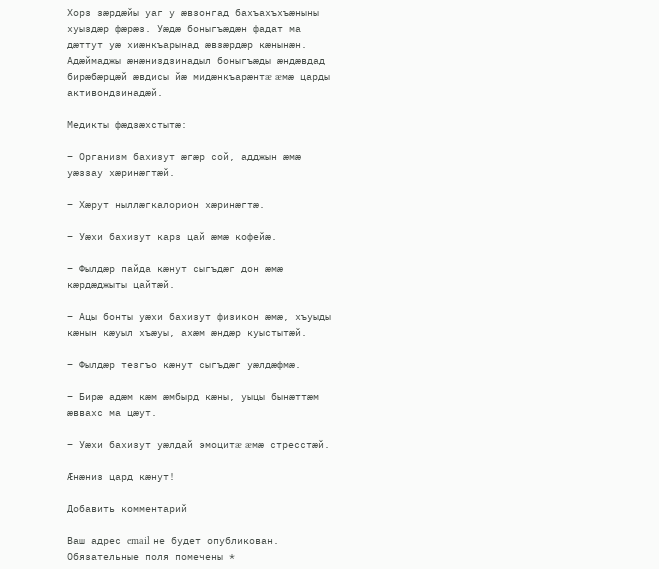Хорз зæрдæйы уаг у æвзонгад бахъахъхъæныны хуыздæр фæрæз. Уæдæ боныгъæдæн фадат ма дæттут уæ хиæнкъарынад æвзæрдæр кæнынæн. Адæймаджы æнæниздзинадыл боныгъæды æндæвдад бирæбæрцæй æвдисы йæ мидæнкъарæнтæ æмæ царды активондзинадæй.

Медикты фæдзæхстытæ:

– Организм бахизут æгæр сой, адджын æмæ уæззау хæринæгтæй.

– Хæрут ныллæгкалорион хæринæгтæ.

– Уæхи бахизут карз цай æмæ кофейæ.

– Фылдæр пайда кæнут сыгъдæг дон æмæ кæрдæджыты цайтæй.

– Ацы бонты уæхи бахизут физикон æмæ, хъуыды кæнын кæуыл хъæуы, ахæм æндæр куыстытæй.

– Фылдæр тезгъо кæнут сыгъдæг уæлдæфмæ.

– Бирæ адæм кæм æмбырд кæны, уыцы бынæттæм æввахс ма цæут.

– Уæхи бахизут уæлдай эмоцитæ æмæ стресстæй.

Æнæниз цард кæнут!

Добавить комментарий

Ваш адрес email не будет опубликован. Обязательные поля помечены *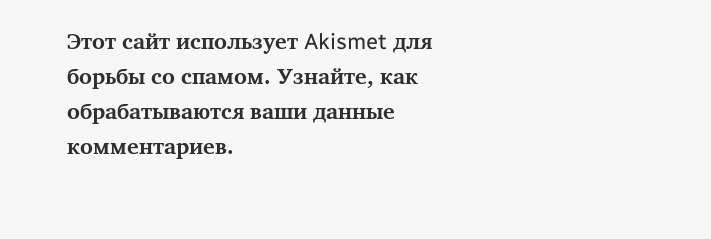Этот сайт использует Akismet для борьбы со спамом. Узнайте, как обрабатываются ваши данные комментариев.